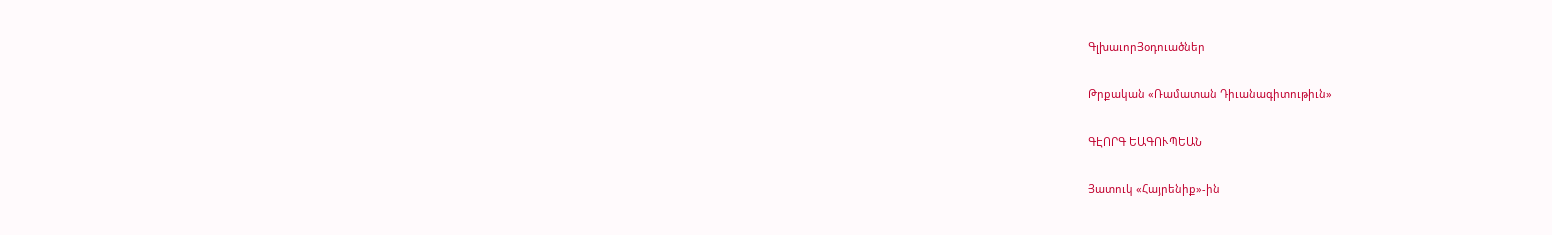ԳլխաւորՅօդուածներ

Թրքական «Ռամատան Դիւանագիտութիւն»

ԳԷՈՐԳ ԵԱԳՈՒՊԵԱՆ

Յատուկ «Հայրենիք»-ին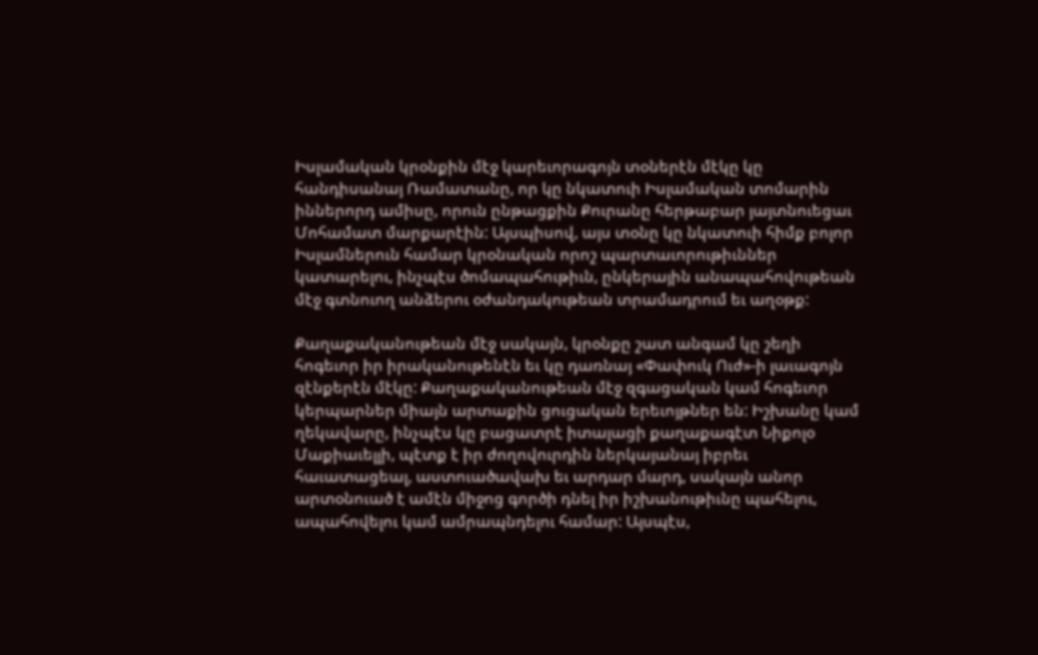Իսլամական կրօնքին մէջ կարեւորագոյն տօներէն մէկը կը հանդիսանայ Ռամատանը, որ կը նկատուի Իսլամական տոմարին իններորդ ամիսը, որուն ընթացքին Քուրանը հերթաբար յայտնուեցաւ Մոհամատ մարքարէին: Այսպիսով, այս տօնը կը նկատուի հիմք բոլոր Իսլամներուն համար կրօնական որոշ պարտաւորութիւններ կատարելու, ինչպէս ծոմապահութիւն, ընկերային անապահովութեան մէջ գտնուող անձերու օժանդակութեան տրամադրում եւ աղօթք:

Քաղաքականութեան մէջ սակայն, կրօնքը շատ անգամ կը շեղի հոգեւոր իր իրականութենէն եւ կը դառնայ «Փափուկ Ուժ»-ի լաւագոյն զէնքերէն մէկը: Քաղաքականութեան մէջ զգացական կամ հոգեւոր կերպարներ միայն արտաքին ցուցական երեւոյթներ են: Իշխանը կամ ղեկավարը, ինչպէս կը բացատրէ իտալացի քաղաքագէտ Նիքոլօ Մաքիաւելլի, պէտք է իր ժողովուրդին ներկայանայ իբրեւ հաւատացեալ, աստուածավախ եւ արդար մարդ, սակայն անոր արտօնուած է ամէն միջոց գործի դնել իր իշխանութիւնը պահելու, ապահովելու կամ ամրապնդելու համար: Այսպէս,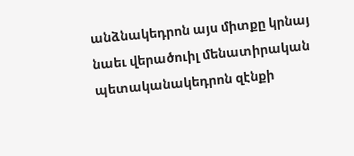անձնակեդրոն այս միտքը կրնայ նաեւ վերածուիլ մենատիրական պետականակեդրոն զէնքի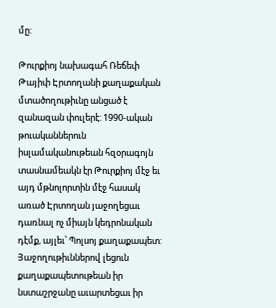մը:

Թուրքիոյ նախագահ Ռեճեփ Թայիփ Էրտողանի քաղաքական մտածողութիւնը անցած է զանազան փուլերէ: 1990-ական թուականներուն իսլամականութեան հզօրագոյն տասնամեակն էր Թուրքիոյ մէջ եւ այդ մթնոլորտին մէջ հասակ առած Էրտողան յաջողեցաւ դառնալ ոչ միայն կեդրոնական դէմք, այլեւ՝ Պոլսոյ քաղաքապետ: Յաջողութիւններով լեցուն քաղաքապետութեան իր նստաշրջանը աւարտեցաւ իր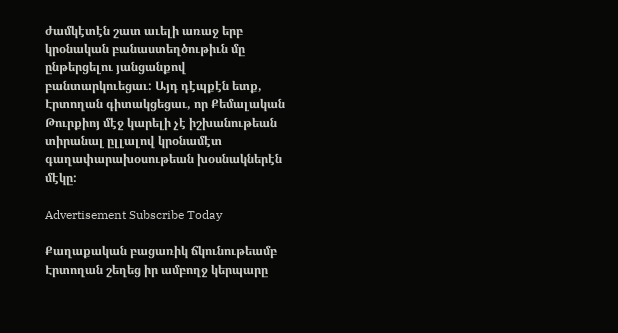ժամկէտէն շատ աւելի առաջ երբ կրօնական բանաստեղծութիւն մը ընթերցելու յանցանքով բանտարկուեցաւ: Այդ դէպքէն ետք, Էրտողան գիտակցեցաւ, որ Քեմալական Թուրքիոյ մէջ կարելի չէ իշխանութեան տիրանալ ըլլալով կրօնամէտ գաղափարախօսութեան խօսնակներէն մէկը:

Advertisement Subscribe Today

Քաղաքական բացառիկ ճկունութեամբ Էրտողան շեղեց իր ամբողջ կերպարը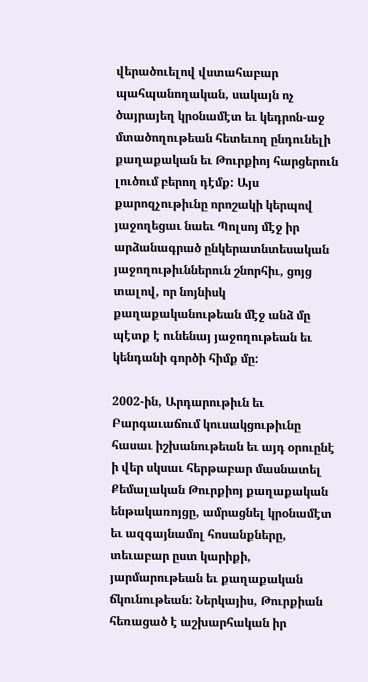վերածուելով վստահաբար պահպանողական, սակայն ոչ ծայրայեղ կրօնամէտ եւ կեդրոն-աջ մտածողութեան հետեւող ընդունելի քաղաքական եւ Թուրքիոյ հարցերուն լուծում բերող դէմք: Այս քարոզչութիւնը որոշակի կերպով յաջողեցաւ նաեւ Պոլսոյ մէջ իր արձանագրած ընկերատնտեսական յաջողութիւններուն շնորհիւ, ցոյց տալով, որ նոյնիսկ քաղաքականութեան մէջ անձ մը պէտք է ունենայ յաջողութեան եւ կենդանի գործի հիմք մը:

2002-ին, Արդարութիւն եւ Բարգաւաճում կուսակցութիւնը հասաւ իշխանութեան եւ այդ օրուընէ ի վեր սկսաւ հերթաբար մասնատել Քեմալական Թուրքիոյ քաղաքական ենթակառոյցը, ամրացնել կրօնամէտ եւ ազգայնամոլ հոսանքները, տեւաբար ըստ կարիքի, յարմարութեան եւ քաղաքական ճկունութեան: Ներկայիս, Թուրքիան հեռացած է աշխարհական իր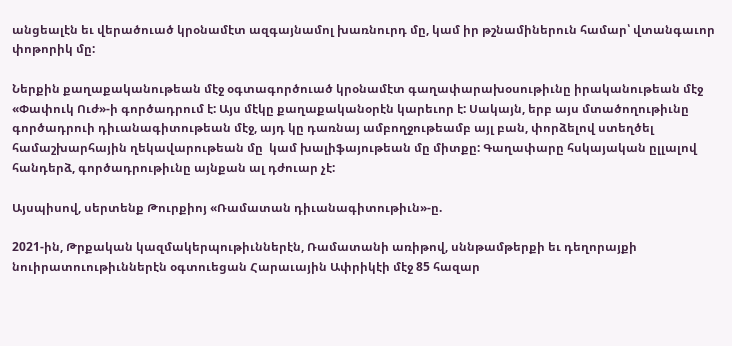անցեալէն եւ վերածուած կրօնամէտ ազգայնամոլ խառնուրդ մը, կամ իր թշնամիներուն համար՝ վտանգաւոր փոթորիկ մը:

Ներքին քաղաքականութեան մէջ օգտագործուած կրօնամէտ գաղափարախօսութիւնը իրականութեան մէջ «Փափուկ Ուժ»-ի գործադրում է: Այս մէկը քաղաքականօրէն կարեւոր է: Սակայն, երբ այս մտածողութիւնը գործադրուի դիւանագիտութեան մէջ, այդ կը դառնայ ամբողջութեամբ այլ բան, փորձելով ստեղծել համաշխարհային ղեկավարութեան մը  կամ խալիֆայութեան մը միտքը: Գաղափարը հսկայական ըլլալով հանդերձ, գործադրութիւնը այնքան ալ դժուար չէ:

Այսպիսով, սերտենք Թուրքիոյ «Ռամատան դիւանագիտութիւն»-ը.

2021-ին, Թրքական կազմակերպութիւններէն, Ռամատանի առիթով, սննթամթերքի եւ դեղորայքի նուիրատուութիւններէն օգտուեցան Հարաւային Ափրիկէի մէջ 85 հազար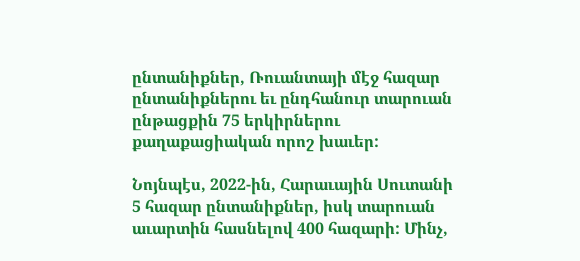ընտանիքներ, Ռուանտայի մէջ հազար ընտանիքներու եւ ընդհանուր տարուան ընթացքին 75 երկիրներու քաղաքացիական որոշ խաւեր:

Նոյնպէս, 2022-ին, Հարաւային Սուտանի 5 հազար ընտանիքներ, իսկ տարուան աւարտին հասնելով 400 հազարի: Մինչ,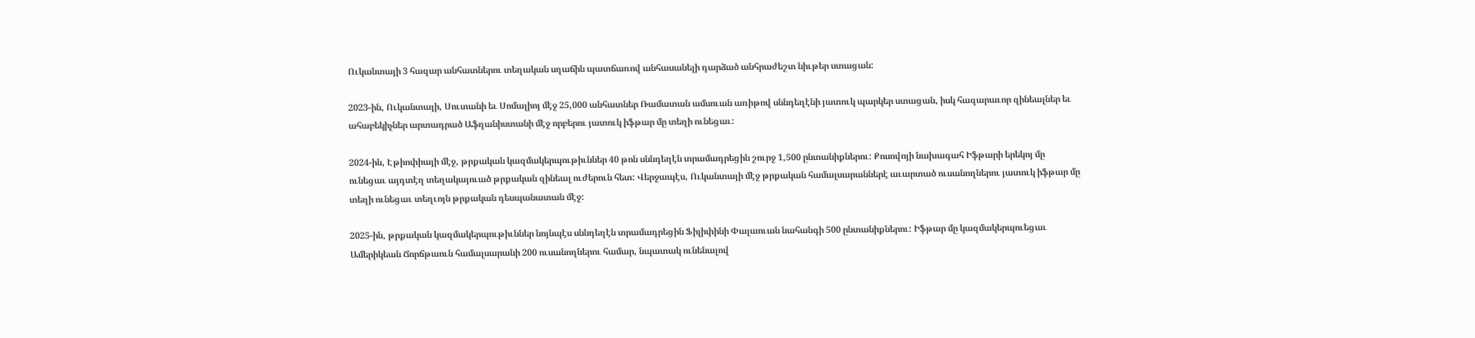Ուկանտայի 3 հազար անհատներու տեղական սղաճին պատճառով անհասանելի դարձած անհրաժեշտ նիւթեր ստացան:

2023-ին, Ուկանտայի, Սուտանի եւ Սոմալիոյ մէջ 25,000 անհատներ Ռամատան ամսուան առիթով սննդեղէնի յատուկ պարկեր ստացան, իսկ հազարաւոր զինեալներ եւ ահաբեկիչներ արտադրած Աֆղանիստանի մէջ որբերու յատուկ իֆթար մը տեղի ունեցաւ:

2024-ին, Էթիոփիայի մէջ, թրքական կազմակերպութիւններ 40 թոն սննդեղէն տրամադրեցին շուրջ 1,500 ընտանիքներու: Քոսովոյի նախագահ Իֆթարի երեկոյ մը ունեցաւ այդտէղ տեղակայուած թրքական զինեալ ուժերուն հետ: Վերջապէս, Ուկանտայի մէջ թրքական համալսարաններէ աւարտած ուսանողներու յատուկ իֆթար մը տեղի ունեցաւ տեղւոյն թրքական դեսպանատան մէջ:

2025-ին, թրքական կազմակերպութիւններ նոյնպէս սննդեղէն տրամադրեցին Ֆիլիփինի Փալաուան նահանգի 500 ընտանիքներու: Իֆթար մը կազմակերպուեցաւ Ամերիկեան Ճորճթաուն համալսարանի 200 ուսանողներու համար, նպատակ ունենալով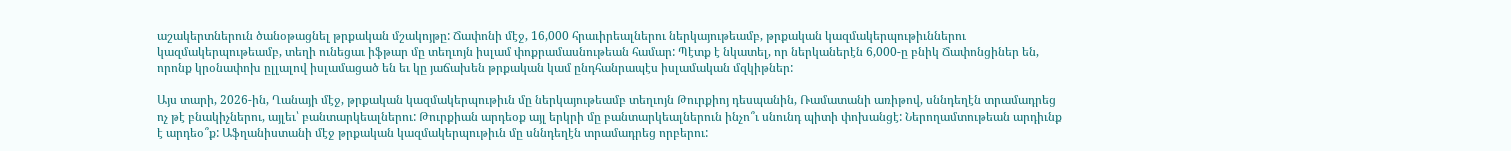աշակերտներուն ծանօթացնել թրքական մշակոյթը: Ճափոնի մէջ, 16,000 հրաւիրեալներու ներկայութեամբ, թրքական կազմակերպութիւններու կազմակերպութեամբ, տեղի ունեցաւ իֆթար մը տեղւոյն իսլամ փոքրամասնութեան համար: Պէտք է նկատել, որ ներկաներէն 6,000-ը բնիկ Ճափոնցիներ են, որոնք կրօնափոխ ըլլալով իսլամացած են եւ կը յաճախեն թրքական կամ ընդհանրապէս իսլամական մզկիթներ:

Այս տարի, 2026-ին, Ղանայի մէջ, թրքական կազմակերպութիւն մը ներկայութեամբ տեղւոյն Թուրքիոյ դեսպանին, Ռամատանի առիթով, սննդեղէն տրամադրեց ոչ թէ բնակիչներու, այլեւ՝ բանտարկեալներու: Թուրքիան արդեօք այլ երկրի մը բանտարկեալներուն ինչո՞ւ սնունդ պիտի փոխանցէ: Ներողամտութեան արդիւնք է արդեօ՞ք: Աֆղանիստանի մէջ թրքական կազմակերպութիւն մը սննդեղէն տրամադրեց որբերու: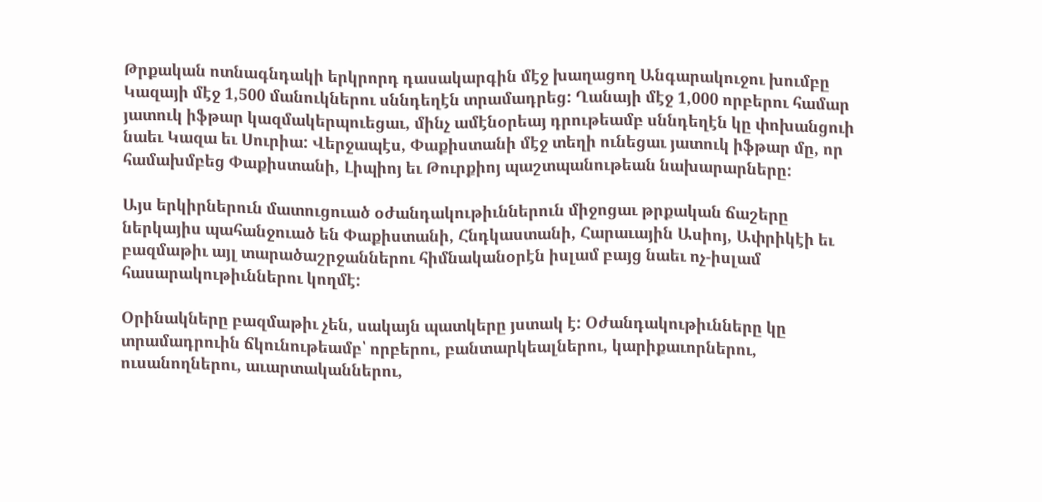Թրքական ոտնագնդակի երկրորդ դասակարգին մէջ խաղացող Անգարակուջու խումբը Կազայի մէջ 1,500 մանուկներու սննդեղէն տրամադրեց: Ղանայի մէջ 1,000 որբերու համար յատուկ իֆթար կազմակերպուեցաւ, մինչ ամէնօրեայ դրութեամբ սննդեղէն կը փոխանցուի նաեւ Կազա եւ Սուրիա: Վերջապէս, Փաքիստանի մէջ տեղի ունեցաւ յատուկ իֆթար մը, որ համախմբեց Փաքիստանի, Լիպիոյ եւ Թուրքիոյ պաշտպանութեան նախարարները:

Այս երկիրներուն մատուցուած օժանդակութիւններուն միջոցաւ թրքական ճաշերը ներկայիս պահանջուած են Փաքիստանի, Հնդկաստանի, Հարաւային Ասիոյ, Ափրիկէի եւ բազմաթիւ այլ տարածաշրջաններու հիմնականօրէն իսլամ բայց նաեւ ոչ-իսլամ հասարակութիւններու կողմէ:

Օրինակները բազմաթիւ չեն, սակայն պատկերը յստակ է: Օժանդակութիւնները կը տրամադրուին ճկունութեամբ՝ որբերու, բանտարկեալներու, կարիքաւորներու, ուսանողներու, աւարտականներու,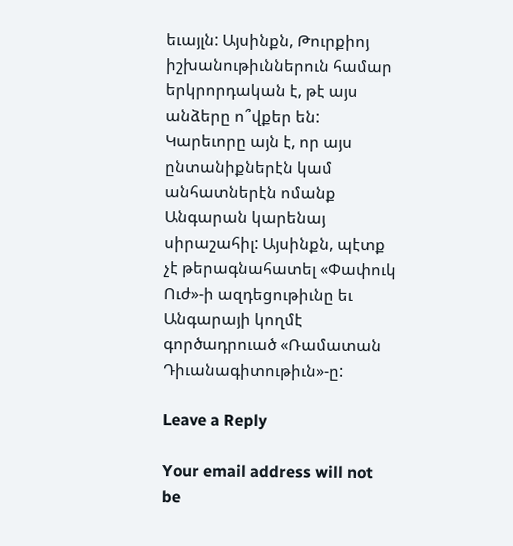եւայլն: Այսինքն, Թուրքիոյ իշխանութիւններուն համար երկրորդական է, թէ այս անձերը ո՞վքեր են: Կարեւորը այն է, որ այս ընտանիքներէն կամ անհատներէն ոմանք Անգարան կարենայ սիրաշահիլ: Այսինքն, պէտք չէ թերագնահատել «Փափուկ Ուժ»-ի ազդեցութիւնը եւ Անգարայի կողմէ գործադրուած «Ռամատան Դիւանագիտութիւն»-ը:

Leave a Reply

Your email address will not be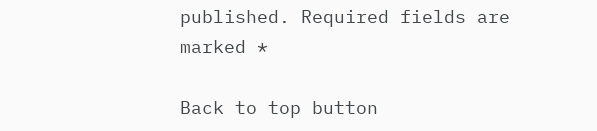published. Required fields are marked *

Back to top button